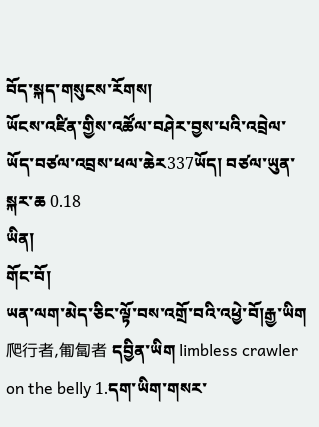བོད་སྐད་གསུངས་རོགས།
ཡོངས་འཛིན་གྱིས་འཚོལ་བཤེར་བྱས་པའི་འབྲེལ་ཡོད་བཙལ་འབྲས་ཕལ་ཆེར337ཡོད། བཙལ་ཡུན་སྐར་ཆ 0.18
ཡིན།
གོང་བོ།
ཡན་ལག་མེད་ཅིང་ལྟོ་བས་འགྲོ་བའི་འཕྱེ་བོ།རྒྱ་ཡིག 爬行者,匍匐者 དབྱིན་ཡིག limbless crawler on the belly 1.དག་ཡིག་གསར་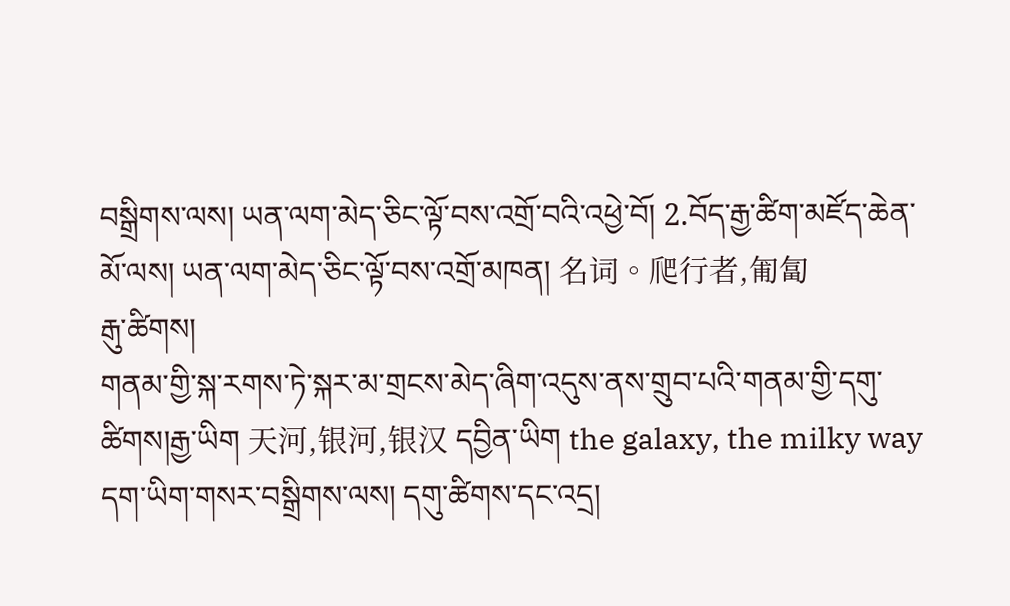བསྒྲིགས་ལས། ཡན་ལག་མེད་ཅིང་ལྟོ་བས་འགྲོ་བའི་འཕྱེ་བོ། 2.བོད་རྒྱ་ཚིག་མཛོད་ཆེན་མོ་ལས། ཡན་ལག་མེད་ཅིང་ལྟོ་བས་འགྲོ་མཁན། 名词。爬行者,匍匐
རྒུ་ཚིགས།
གནམ་གྱི་སྐ་རགས་ཏེ་སྐར་མ་གྲངས་མེད་ཞིག་འདུས་ནས་གྲུབ་པའི་གནམ་གྱི་དགུ་ཚིགས།རྒྱ་ཡིག 天河,银河,银汉 དབྱིན་ཡིག the galaxy, the milky way དག་ཡིག་གསར་བསྒྲིགས་ལས། དགུ་ཚིགས་དང་འདྲ།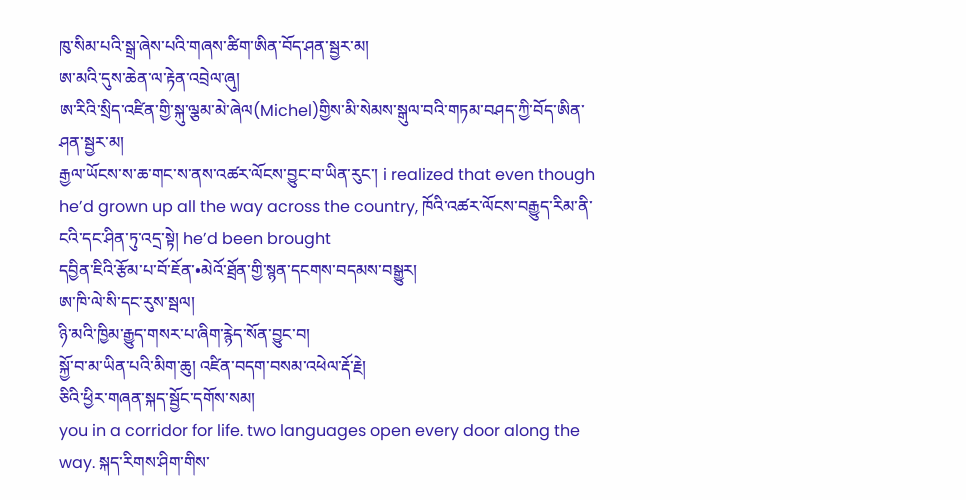ཁུ་སིམ་པའི་སྒྲ་ཞེས་པའི་གཞས་ཚིག་ཨིན་བོད་ཤན་སྦྱར་མ།
ཨ་མའི་དུས་ཆེན་ལ་རྟེན་འབྲེལ་ཞུ།
ཨ་རིའི་སྲིད་འཛིན་གྱི་སྐུ་ལྕམ་མེ་ཞེལ(Michel)གྱིས་མི་སེམས་སྒུལ་བའི་གཏམ་བཤད་ཀྱི་བོད་ཨིན་ཤན་སྦྱར་མ།
རྒྱལ་ཡོངས་ས་ཆ་གང་ས་ནས་འཚར་ལོངས་བྱུང་བ་ཡིན་རུང་། i realized that even though he’d grown up all the way across the country, ཁོའི་འཚར་ལོངས་བརྒྱུད་རིམ་ནི་ངའི་དང་ཤིན་ཏུ་འདྲ་སྟེ། he’d been brought
དབྱིན་ཇིའི་རྩོམ་པ་བོ་ཇོན་•མེའོ་ཐྲོན་གྱི་སྙན་དངགས་བདམས་བསྒྱུར།
ཨ་ཁི་ལེ་སི་དང་རུས་སྦལ།
ཉི་མའི་ཁྱིམ་རྒྱུད་གསར་པ་ཞིག་རྙེད་སོན་བྱུང་བ།
སྐྱོ་བ་མ་ཡིན་པའི་མིག་ཆུ། འཛིན་བདག་བསམ་འཕེལ་རྡོ་རྗེ།
ཅིའི་ཕྱིར་གཞན་སྐད་སྦྱོང་དགོས་སམ།
you in a corridor for life. two languages open every door along the way. སྐད་རིགས་ཤིག་གིས་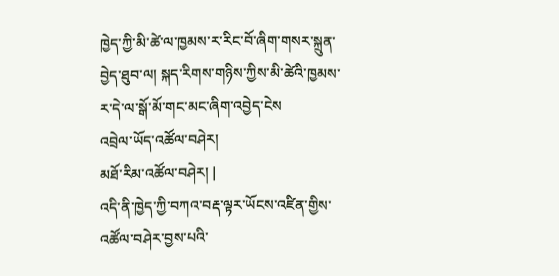ཁྱེད་ཀྱི་མི་ཚེ་ལ་ཁྱམས་ར་རིང་བོ་ཞིག་གསར་སྐྲུན་བྱེད་ཐུབ་ལ། སྐད་རིགས་གཉིས་ཀྱིས་མི་ཚེའི་ཁྱམས་ར་དེ་ལ་སྒོ་མོ་གང་མང་ཞིག་འབྱེད་ངེས
འབྲེལ་ཡོད་འཚོལ་བཤེར།
མཐོ་རིམ་འཚོལ་བཤེར། |
འདི་ནི་ཁྱེད་ཀྱི་བཀའ་བརྡ་ལྟར་ཡོངས་འཛིན་གྱིས་འཚོལ་བཤེར་བྱས་པའི་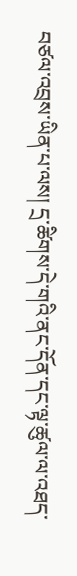བཙལ་འབྲས་ཡིན་པ་ལས། དྲ་ཚིགས་དེ་གའི་ནང་དོན་དང་ལྟ་ཚུལ་ལ་འཐད་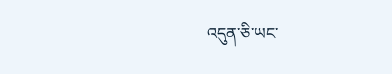འདུན་ཅི་ཡང་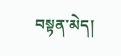བསྟན་མེད།